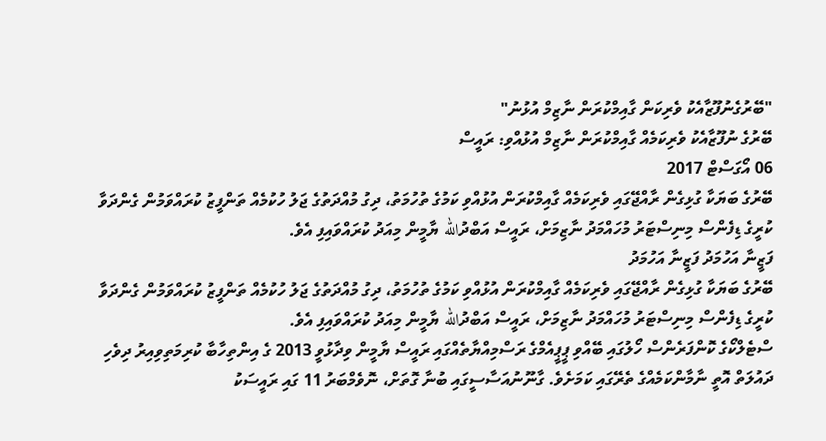"ބޭރުގެނުފޫޒާއެކު ވެރިކަން ގާއިމްކުރަން ނާޒިމް އުޅުނު"
ބޭރުގެ ނުފޫޒާއެކު ވެރިކަމެއް ގާއިމްކުރަން ނާޒިމް އުޅުއްވި: ރައީސް
06 އޯގަސްޓް 2017
ބޭރުގެ ބަޔަކާ ގުޅިގެން ރާއްޖޭގައި ވެރިކަމެއް ގާއިމްކުރަން އުޅުއްވި ކަމުގެ ތުހުމަތު، ދިގު މުއްދަތުގެ ޖަލު ހުކުމެއް ތަންފީޒު ކުރައްވަމުން ގެންދަވާ ކުރީގެ ޑިފެންސް މިނިސްޓަރު މުހައްމަދު ނާޒިމަށް، ރައީސް އަބްދުالله ޔާމީން މިއަދު ކުރައްވައިފި އެވެ.
ފަޒީނާ އަހުމަދު ފަޒީނާ އަހުމަދު
ބޭރުގެ ބަޔަކާ ގުޅިގެން ރާއްޖޭގައި ވެރިކަމެއް ގާއިމްކުރަން އުޅުއްވި ކަމުގެ ތުހުމަތު، ދިގު މުއްދަތުގެ ޖަލު ހުކުމެއް ތަންފީޒު ކުރައްވަމުން ގެންދަވާ ކުރީގެ ޑިފެންސް މިނިސްޓަރު މުހައްމަދު ނާޒިމަށް، ރައީސް އަބްދުالله ޔާމީން މިއަދު ކުރައްވައިފި އެވެ.
ސްޓެލްކޯގެ ކޮންފަރެންސް ހޯލުގައި ބޭއްވި ޕީޕީއެމްގެ ރަސްމިއްޔާތެއްގައި ރައީސް ޔާމީން ވިދާޅުވީ 2013 ގެ އިންތިހާބާ ކުރިމަތިވިއިރު ދިވެހި ދައުލަތް އޮތީ ނާމާންކަމެއްގެ ތެރޭގައި ކަމަށެވެ. ގާނޫނުއަސާސީގައި ބުނާ ގޮތަށް، ނޮވެމްބަރު 11 ގައި ރައީސަކު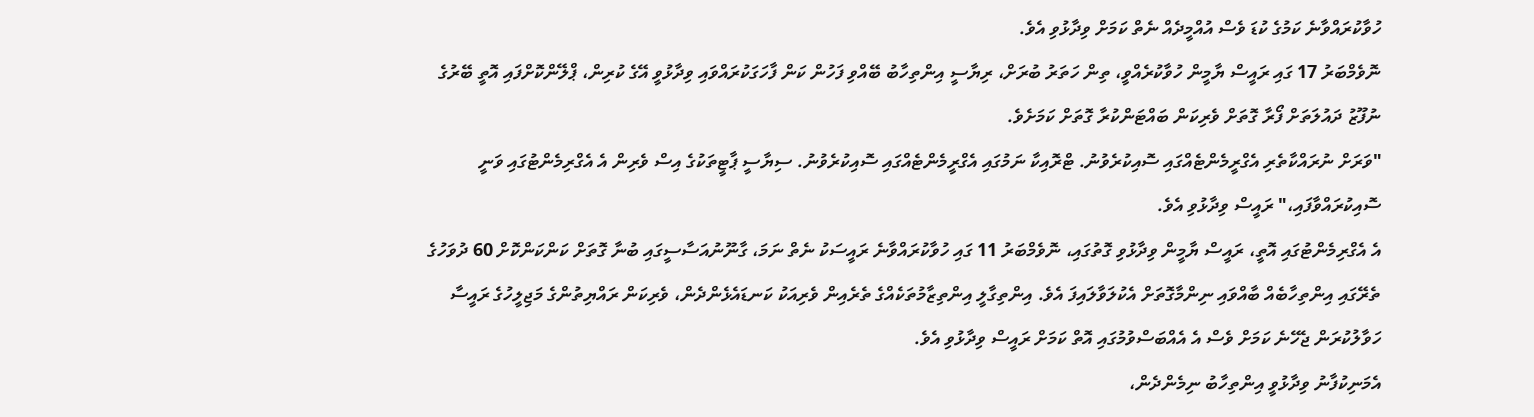ހުވާކުރައްވާނެ ކަމުގެ ކުޑަ ވެސް އުއްމީދެއް ނެތް ކަމަށް ވިދާޅުވި އެވެ.
ނޮވެމްބަރު 17 ގައި ރައީސް ޔާމީން ހުވާކުރެއްވީ، ތިން ހަތަރު ބުރަށް، ރިޔާސީ އިންތިހާބު ބޭއްވި ފަހުން ކަން ފާހަގަކުރައްވައި ވިދާޅުވީ އޭގެ ކުރިން، ޕްލޭންކޮށްފައި އޮތީ ބޭރުގެ ނުފޫޒު ދައުލަތަށް ފޯރާ ގޮތަށް ވެރިކަން ބައްޓަންކުރާ ގޮތަށް ކަމަށެވެ.
"ވަރަށް ނުރައްކާތެރި އެގްރީމެންޓެއްގައި ސޮއިކުރެވުނު. ޓްރޮއިކާ ނަމުގައި އެގްރީމެންޓެއްގައި ސޮއިކުރެވުނު. ސިޔާސީ ޕާޓީތަކުގެ އިސް ވެރިން އެ އެގްރިމެންޓުގައި ވަނީ ސޮއިކުރައްވާފައި،" ރައީސް ވިދާޅުވި އެވެ.
އެ އެގްރިމެންޓުގައި އޮތީ، ރައީސް ޔާމީން ވިދާޅުވި ގޮތުގައި، ނޮވެމްބަރު 11 ގައި ހުވާކުރައްވާނެ ރައީސަކު ނެތް ނަމަ، ގާނޫނުއަސާސީގައި ބުނާ ގޮތަށް ކަންކަންކޮށް 60 ދުވަހުގެ ތެރޭގައި އިންތިހާބެއް ބާއްވައި ނިންމާގޮތަށް އެކުލަވާލައިފަ އެވެ. އިންތިގާލީ އިންތިޒާމުތަކެއްގެ ތެރެއިން ވެރިއަކު ކަނޑައެޅެންދެން، ވެރިކަން ރައްޔިތުންގެ މަޖިލީހުގެ ރައީސާ ހަވާލުކުރަން ޖެހޭނެ ކަމަށް ވެސް އެ އެއްބަސްވުމުގައި އޮތް ކަމަށް ރައީސް ވިދާޅުވި އެވެ.
އެމަނިކުފާނު ވިދާޅުވީ އިންތިހާބު ނިމެންދެން،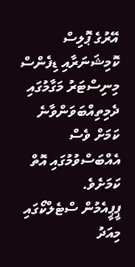އޭރުގެ ޕޮލިސް ކޮމިޝަނަރާއި ޑިފެންސް މިނިސްޓަރު މަގާމުގައި ދެމިތިއްބަވަންވާނެ ކަމަށް ވެސް އެއްބަސްވުމުގައި އޮތް ކަމަށެވެ.
ޕީޕީއެމުން ސްޓެލްކޯގައި މިއަދު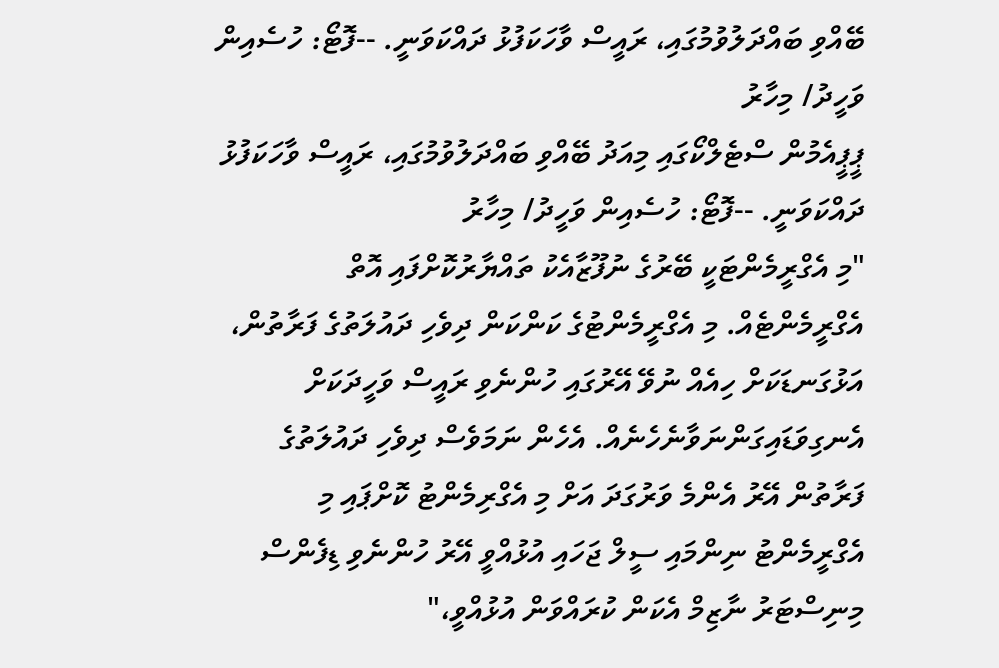ބޭއްވި ބައްދަލުވުމުގައި، ރައީސް ވާހަކަފުޅު ދައްކަވަނީ. --ފޮޓޯ: ހުސެއިން ވަހީދު/ މިހާރު
ޕީޕީއެމުން ސްޓެލްކޯގައި މިއަދު ބޭއްވި ބައްދަލުވުމުގައި، ރައީސް ވާހަކަފުޅު ދައްކަވަނީ. --ފޮޓޯ: ހުސެއިން ވަހީދު/ މިހާރު
"މި އެގްރީމެންޓަކީ ބޭރުގެ ނުފޫޒާއެކު ތައްޔާރުކޮށްފައި އޮތް އެގްރީމެންޓެއް. މި އެގްރީމެންޓުގެ ކަންކަން ދިވެހި ދައުލަތުގެ ފަރާތުން، އަޅުގަނޑަކަށް ހިއެއް ނުވޭ އޭރުގައި ހުންނެވި ރައީސް ވަހީދަކަށް އެނގިވަޑައިގަންނަވާނެހެނެއް. އެހެން ނަމަވެސް ދިވެހި ދައުލަތުގެ ފަރާތުން އޭރު އެންމެ ވަރުގަދަ އަށް މި އެގްރިމެންޓު ކޮށްޕައި މި އެގްރީމެންޓު ނިންމައި ސީލް ޖަހައި އުޅުއްވީ އޭރު ހުންނެވި ޑިފެންސް މިނިސްޓަރު ނާޒިމް އެކަން ކުރައްވަން އުޅުއްވީ،"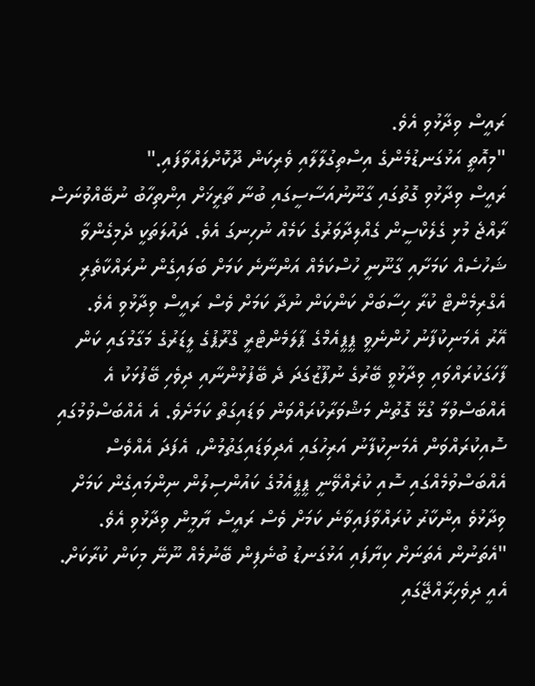ރައީސް ވިދާޅުވި އެވެ.
"މިއޮތީ އަޅުގަނޑުމެންގެ އިސްތިގުލާލާއި ވެރިކަން ދޫކޮށްލައްވާފައި."
ރައީސް ވިދާޅުވި ގޮތުގައި ގާނޫނުއަސާސީގައި ބުނާ ތާރީޚަށް އިންތިހާބު ނުބޭއްވުނަސް ރާއްޖެ މުޅި ގެލެކްސީން ގެއްލިދާވަރުގެ ކަމެއް ނުހިނގަ އެވެ. ދައުލަތަކީ ދެމިގެންވާ ޝަހުސެއް ކަމަށާއި ގާނޫނީ ހުސްކަމެއް އަންނާނެ ކަމަށް ބަލައިގެން ނުރައްކާތެރި އެގްރިމެންޓް ކުރާ ހިސާބަށް ކަންކަން ނުދާ ކަމަށް ވެސް ރައީސް ވިދާޅުވި އެވެ.
އޭރު އެމަނިކުފާނު ހުންނެވީ ޕީޕީއެމްގެ ޕާލަމެންޓްރީ ގްރޫޕުގެ ލީޑަރުގެ މަގާމުގައި ކަން ފާހަގަކުރައްވައި ވިދާޅުވީ ބޭރުގެ ނުފޫޒުގަދަ ދެ ބޭފުޅުންނާއި ދިވެހި ބޭފުޅަކު އެ އެއްބަސްވުމާ ގުޅޭ ގޮތުން މަޝްވަރާކުރައްވަން ވަޑައިގަތް ކަމަށެވެ. އެ އެއްބަސްވުމުގައި ސޮއިކުރައްވަން އެމަނިކުފާނު އަރިހުގައި އެދިވަޑައިގަތުމުން، އެފަދަ އެއްވެސް އެއްބަސްވުމެއްގައި ސޮއި ކުރެއްވޭނީ ޕީޕީއެމުގެ ކައުންސިލުން ނިންމައިގެން ކަމަށް ވިދާޅުވެ އިންކާރު ކުރައްވާފައިވާނެ ކަމަށް ވެސް ރައީސް ޔާމީން ވިދާޅުވި އެވެ.
"އެތަނުން އެތަނަށް ކިޔާފައި އަޅުގަނޑު ބުނެފިން ބޭނުމެއް ނޫނޭ މިކަން ކުރާކަށް. އެއީ ދިވެހިރާއްޖޭގައި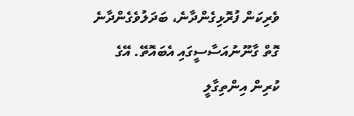ވެރިކަން ފުރޮޅިގެންދާނެ، ބަދަލުވެގެންދާނެ ގޮތް ގާނޫނުއަސާސީގައި އެބައޮތޭ. އޭގެ ކުރިން އިންތިގާލީ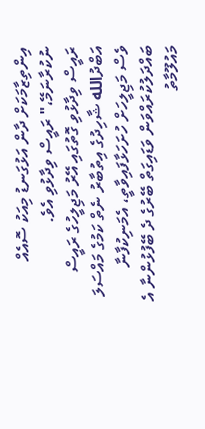އިންތިޒާމަކަށް ދާން އަޅުގަނޑު މިއަކު ސޮއެއް ނުކުރާނަމޭ،" ރައީސް ވިދާޅުވި އެވެ.
ރައީސް ވިދާޅުވި ގޮތުގައި އޭރު މަޖިލީހުގެ ރައީސް އަބްދުالله ޝާހިދުގެ އިތުބާރު ނެތް ކަމުގެ މައްސަލަ ވެސް މަޖިލީހަށް ހުށަހަޅާފައިވާތީ، އެމަނިކުފާނާ ބައްދަލުކުރައްވަން ވަޑައިގަތް ބޭރުގެ ދެ ބޭފުޅުންނާ އެ މައުލޫމާތު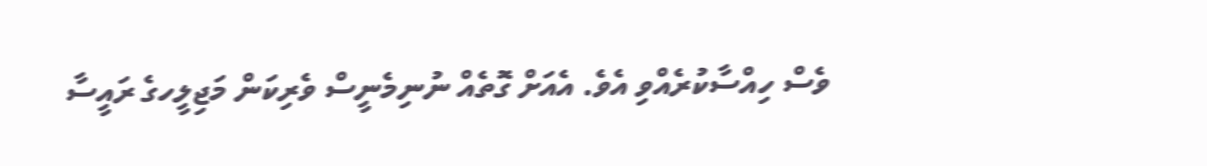ވެސް ހިއްސާކުރެއްވި އެވެ. އެއަށް ގޮތެއް ނުނިމެނީސް ވެރިކަން މަޖިލީހގެ ރައީސާ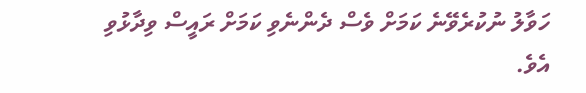ހަވާލު ނުކުރެވޭނެ ކަމަށް ވެސް ދެންނެވި ކަމަށް ރައީސް ވިދާޅުވި އެވެ.